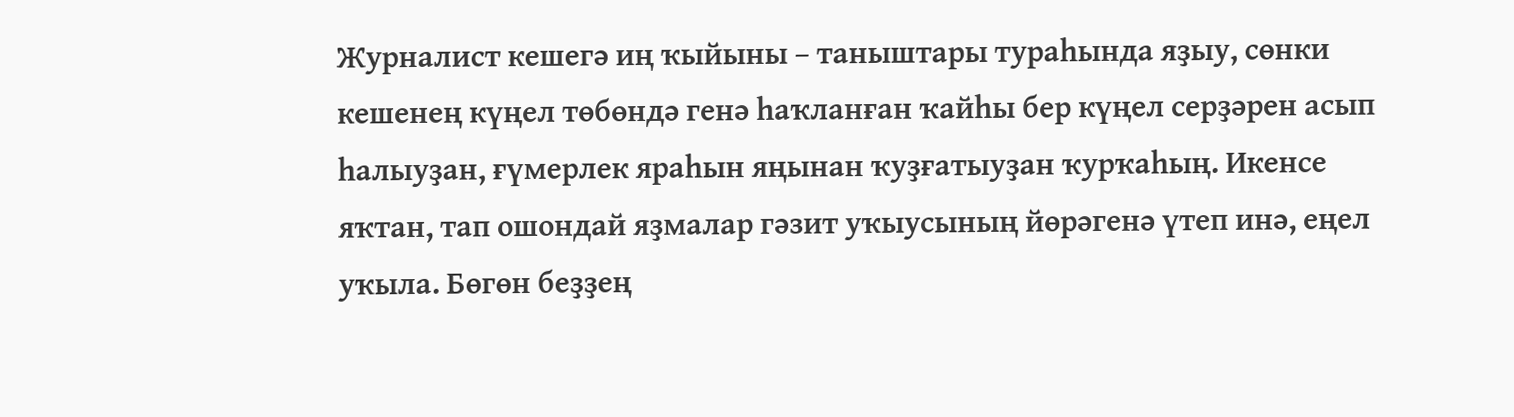Журналист кешегә иң ҡыйыны – таныштары тураһында яҙыу, сөнки кешенең күңел төбөндә генә һаҡланған ҡайһы бер күңел серҙәрен асып һалыуҙан, ғүмерлек яраһын яңынан ҡуҙғатыуҙан ҡурҡаһың. Икенсе яҡтан, тап ошондай яҙмалар гәзит уҡыусының йөрәгенә үтеп инә, еңел уҡыла. Бөгөн беҙҙең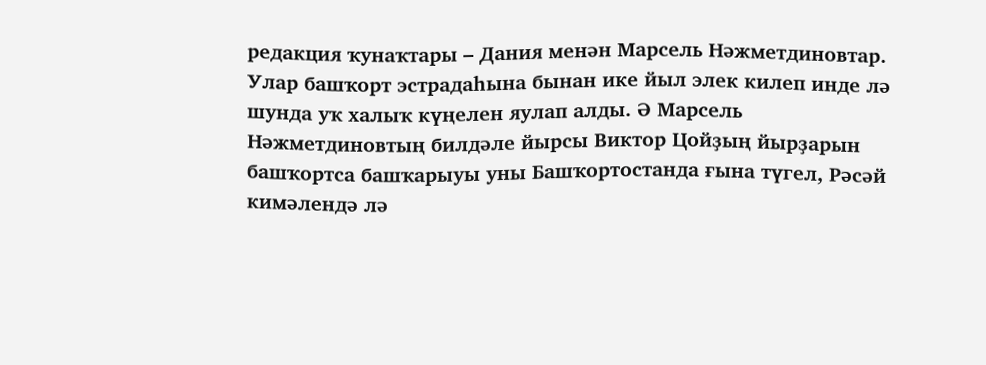редакция ҡунаҡтары – Дания менән Марсель Нәжметдиновтар. Улар башҡорт эстрадаһына бынан ике йыл элек килеп инде лә шунда уҡ халыҡ күңелен яулап алды. Ә Марсель Нәжметдиновтың билдәле йырсы Виктор Цойҙың йырҙарын башҡортса башҡарыуы уны Башҡортостанда ғына түгел, Рәсәй кимәлендә лә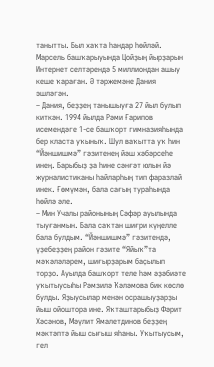танытты. Был хаҡта һандар һөйләй. Марсель башҡарыуында Цойҙың йырҙарын Интернет селтәрендә 5 миллиондан ашыу кеше ҡараған. Ә тәржемәне Дания эшләгән.
– Дания, беҙҙең танышыуға 27 йыл булып киткән. 1994 йылда Рәми Ғарипов исемендәге 1-се башҡорт гимназияһында бер класта уҡыныҡ. Шул ваҡытта уҡ һин “Йәншишмә” гәзитенең йәш хәбәрсеһе инең. Барыбыҙ ҙа һине сәнғәт юлын йә журналистиканы һайларһың тип фаразлай инек. Ғөмүмән, бала сағың тураһында һөйлә әле.
– Мин Учалы районының Сәфәр ауылында тыуғанмын. Бала саҡтан шиғри күңелле бала булдым. “Йәншишмә” гәзитендә, үҙебеҙҙең район гәзите “Яйыҡ”та мәҡәләләрем, шиғырҙарым баҫылып торҙо. Ауылда башҡорт теле һәм әҙәбиәте уҡытыусыһы Рәмзилә Ҡәләмова бик көслө булды. Яҙыусылар менән осрашыуҙарҙы йыш ойоштора ине. Яҡташтарыбыҙ Фәрит Хәсәнов, Мәүлит Ямалетдинов беҙҙең мәктәптә йыш сығыш яһаны. Уҡытыусым, гел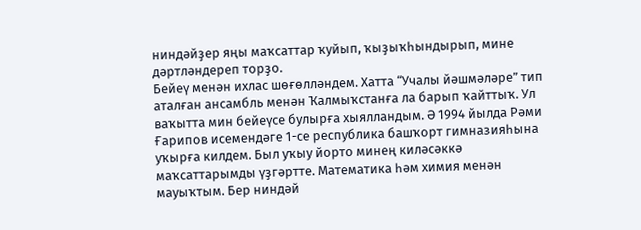ниндәйҙер яңы маҡсаттар ҡуйып, ҡыҙыҡһындырып, мине дәртләндереп торҙо.
Бейеү менән ихлас шөғөлләндем. Хатта “Учалы йәшмәләре” тип аталған ансамбль менән Ҡалмыҡстанға ла барып ҡайттыҡ. Ул ваҡытта мин бейеүсе булырға хыялландым. Ә 1994 йылда Рәми Ғарипов исемендәге 1-се республика башҡорт гимназияһына уҡырға килдем. Был уҡыу йорто минең киләсәккә маҡсаттарымды үҙгәртте. Математика һәм химия менән мауыҡтым. Бер ниндәй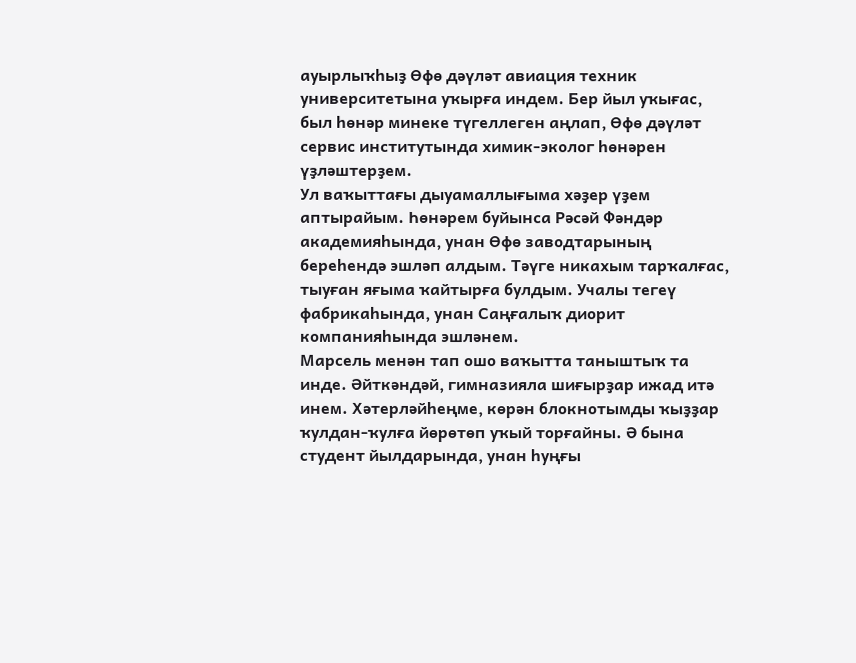ауырлыҡһыҙ Өфө дәүләт авиация техник университетына уҡырға индем. Бер йыл уҡығас, был һөнәр минеке түгеллеген аңлап, Өфө дәүләт сервис институтында химик-эколог һөнәрен үҙләштерҙем.
Ул ваҡыттағы дыуамаллығыма хәҙер үҙем аптырайым. Һөнәрем буйынса Рәсәй Фәндәр академияһында, унан Өфө заводтарының береһендә эшләп алдым. Тәүге никахым тарҡалғас, тыуған яғыма ҡайтырға булдым. Учалы тегеү фабрикаһында, унан Саңғалыҡ диорит компанияһында эшләнем.
Марсель менән тап ошо ваҡытта таныштыҡ та инде. Әйткәндәй, гимназияла шиғырҙар ижад итә инем. Хәтерләйһеңме, көрән блокнотымды ҡыҙҙар ҡулдан-ҡулға йөрөтөп уҡый торғайны. Ә бына студент йылдарында, унан һуңғы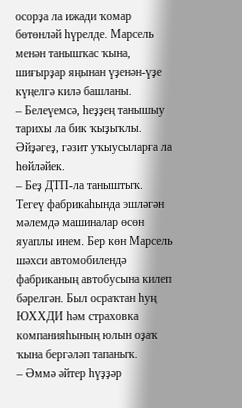осорҙа ла ижади ҡомар бөтөнләй һүрелде. Марсель менән танышҡас ҡына, шиғырҙар яңынан үҙенән-үҙе күңелгә килә башланы.
– Белеүемсә, һеҙҙең танышыу тарихы ла бик ҡыҙыҡлы. Әйҙәгеҙ, гәзит уҡыусыларға ла һөйләйек.
– Беҙ ДТП-ла таныштыҡ. Тегеү фабрикаһында эшләгән мәлемдә машиналар өсөн яуаплы инем. Бер көн Марсель шәхси автомобилендә фабриканың автобусына килеп бәрелгән. Был осраҡтан һуң ЮХХДИ һәм страховка компанияһының юлын оҙаҡ ҡына бергәләп тапаныҡ.
– Әммә әйтер һүҙҙәр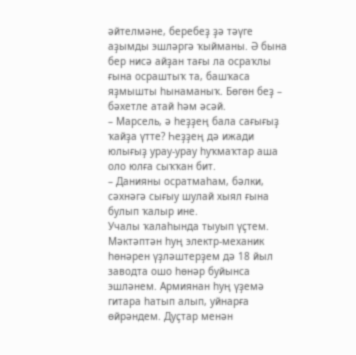әйтелмәне, беребеҙ ҙә тәүге аҙымды эшләргә ҡыйманы. Ә бына бер нисә айҙан тағы ла осраҡлы ғына осраштыҡ та, башҡаса яҙмышты һынаманыҡ. Бөгөн беҙ – бәхетле атай һәм әсәй.
– Марсель, ә һеҙҙең бала сағығыҙ ҡайҙа үтте? Һеҙҙең дә ижади юлығыҙ урау-урау һуҡмаҡтар аша оло юлға сыҡҡан бит.
– Данияны осратмаһам, бәлки, сәхнәгә сығыу шулай хыял ғына булып ҡалыр ине.
Учалы ҡалаһында тыуып үҫтем. Мәктәптән һуң электр-механик һөнәрен үҙләштерҙем дә 18 йыл заводта ошо һөнәр буйынса эшләнем. Армиянан һуң үҙемә гитара һатып алып, уйнарға өйрәндем. Дуҫтар менән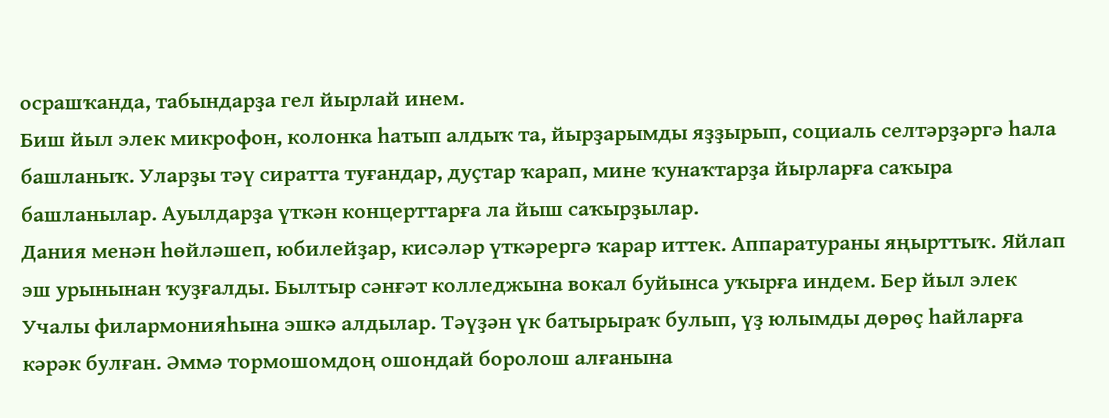осрашҡанда, табындарҙа гел йырлай инем.
Биш йыл элек микрофон, колонка һатып алдыҡ та, йырҙарымды яҙҙырып, социаль селтәрҙәргә һала башланыҡ. Уларҙы тәү сиратта туғандар, дуҫтар ҡарап, мине ҡунаҡтарҙа йырларға саҡыра башланылар. Ауылдарҙа үткән концерттарға ла йыш саҡырҙылар.
Дания менән һөйләшеп, юбилейҙар, кисәләр үткәрергә ҡарар иттек. Аппаратураны яңырттыҡ. Яйлап эш урынынан ҡуҙғалды. Былтыр сәнғәт колледжына вокал буйынса уҡырға индем. Бер йыл элек Учалы филармонияһына эшкә алдылар. Тәүҙән үк батырыраҡ булып, үҙ юлымды дөрөҫ һайларға кәрәк булған. Әммә тормошомдоң ошондай боролош алғанына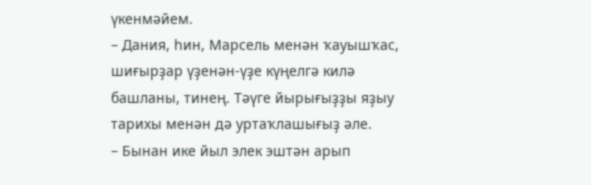үкенмәйем.
– Дания, һин, Марсель менән ҡауышҡас, шиғырҙар үҙенән-үҙе күңелгә килә башланы, тинең. Тәүге йырығыҙҙы яҙыу тарихы менән дә уртаҡлашығыҙ әле.
– Бынан ике йыл элек эштән арып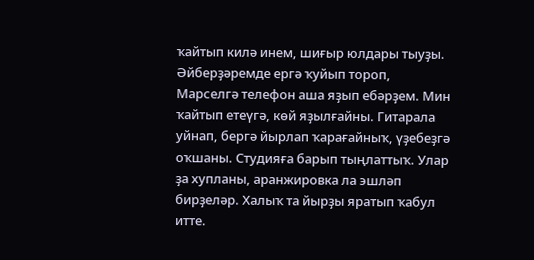ҡайтып килә инем, шиғыр юлдары тыуҙы. Әйберҙәремде ергә ҡуйып тороп, Марселгә телефон аша яҙып ебәрҙем. Мин ҡайтып етеүгә, көй яҙылғайны. Гитарала уйнап, бергә йырлап ҡарағайныҡ, үҙебеҙгә оҡшаны. Студияға барып тыңлаттыҡ. Улар ҙа хупланы, аранжировка ла эшләп бирҙеләр. Халыҡ та йырҙы яратып ҡабул итте.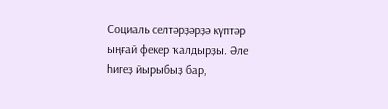Социаль селтәрҙәрҙә күптәр ыңғай фекер ҡалдырҙы. Әле һигеҙ йырыбыҙ бар,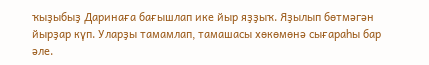ҡыҙыбыҙ Даринаға бағышлап ике йыр яҙҙыҡ. Яҙылып бөтмәгән йырҙар күп. Уларҙы тамамлап, тамашасы хөкөмөнә сығараһы бар әле.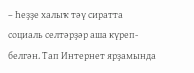– Һеҙҙе халыҡ тәү сиратта социаль селтәрҙәр аша күреп-белгән. Тап Интернет ярҙамында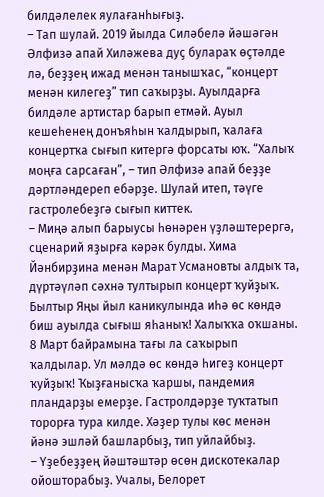билдәлелек яулағанһығыҙ.
– Тап шулай. 2019 йылда Силәбелә йәшәгән Әлфизә апай Хиләжева дуҫ булараҡ өҫтәлде лә, беҙҙең ижад менән танышҡас, “концерт менән килегеҙ” тип саҡырҙы. Ауылдарға билдәле артистар барып етмәй. Ауыл кешеһенең донъяһын ҡалдырып, ҡалаға концертҡа сығып китергә форсаты юҡ. “Халыҡ моңға сарсаған”, – тип Әлфизә апай беҙҙе дәртләндереп ебәрҙе. Шулай итеп, тәүге гастролебеҙгә сығып киттек.
– Миңә алып барыусы һөнәрен үҙләштерергә, сценарий яҙырға кәрәк булды. Хима Йәнбирҙина менән Марат Усмановты алдыҡ та, дүртәүләп сәхнә тултырып концерт ҡуйҙыҡ. Былтыр Яңы йыл каникулында иһә өс көндә биш ауылда сығыш яһаныҡ! Халыҡҡа оҡшаны. 8 Март байрамына тағы ла саҡырып ҡалдылар. Ул мәлдә өс көндә һигеҙ концерт ҡуйҙыҡ! Ҡыҙғанысҡа ҡаршы, пандемия пландарҙы емерҙе. Гастролдәрҙе туҡтатып торорға тура килде. Хәҙер тулы көс менән йәнә эшләй башларбыҙ, тип уйлайбыҙ.
– Үҙебеҙҙең йәштәштәр өсөн дискотекалар ойошторабыҙ. Учалы, Белорет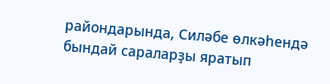райондарында, Силәбе өлкәһендә бындай сараларҙы яратып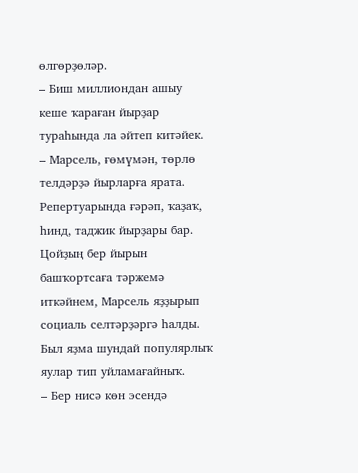өлгөрҙөләр.
– Биш миллиондан ашыу кеше ҡараған йырҙар тураһында ла әйтеп китәйек.
– Марсель, ғөмүмән, төрлө телдәрҙә йырларға ярата. Репертуарында ғәрәп, ҡаҙаҡ, һинд, таджик йырҙары бар. Цойҙың бер йырын башҡортсаға тәржемә иткәйнем, Марсель яҙҙырып социаль селтәрҙәргә һалды. Был яҙма шундай популярлыҡ яулар тип уйламағайныҡ.
– Бер нисә көн эсендә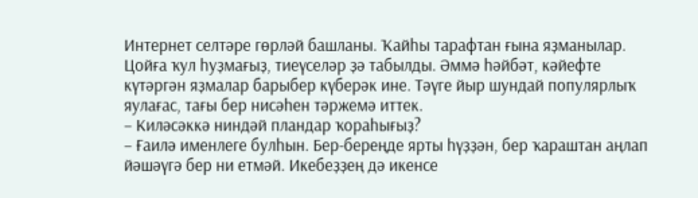Интернет селтәре гөрләй башланы. Ҡайһы тарафтан ғына яҙманылар. Цойға ҡул һуҙмағыҙ, тиеүселәр ҙә табылды. Әммә һәйбәт, кәйефте күтәргән яҙмалар барыбер күберәк ине. Тәүге йыр шундай популярлыҡ яулағас, тағы бер нисәһен тәржемә иттек.
– Киләсәккә ниндәй пландар ҡораһығыҙ?
– Ғаилә именлеге булһын. Бер-береңде ярты һүҙҙән, бер ҡараштан аңлап йәшәүгә бер ни етмәй. Икебеҙҙең дә икенсе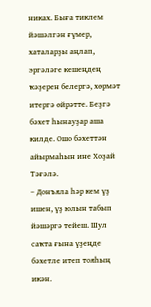никах. Быға тиклем йәшәлгән ғүмер, хаталарҙы аңлап, эргәләге кешеңдең ҡәҙерен белергә, хөрмәт итергә өйрәтте. Беҙгә бәхет һынауҙар аша килде. Ошо бәхеттән айырмаһын ине Хоҙай Тәғәлә.
– Донъяла һәр кем үҙ ишен, үҙ юлын табып йәшәргә тейеш. Шул саҡта ғына үҙеңде бәхетле итеп тояһың икән.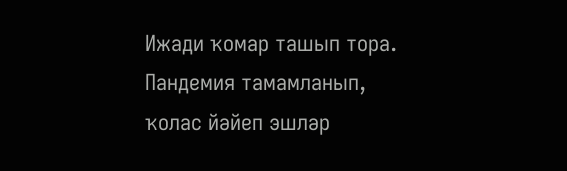Ижади ҡомар ташып тора. Пандемия тамамланып, ҡолас йәйеп эшләр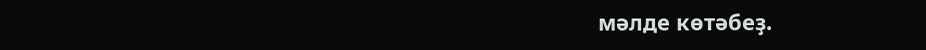мәлде көтәбеҙ.